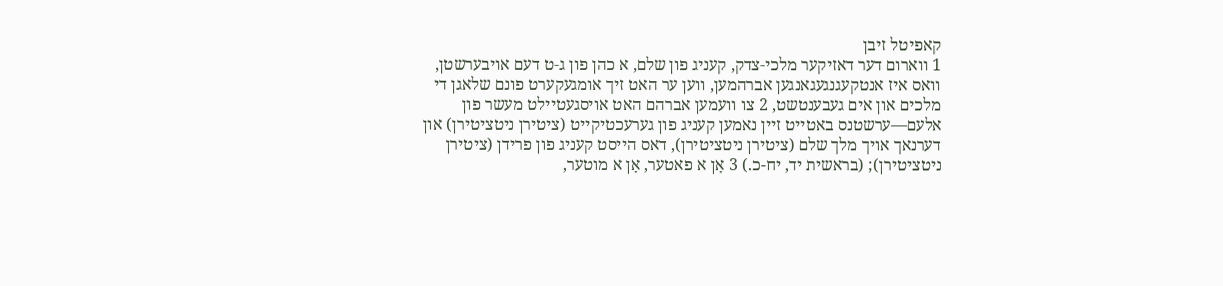קאפיטל זיבן
1 ווארום דער דאזיקער מלכי‑צדק, קעניג פון שלם, א כהן פון ג‑ט דעם אויבערשטן, וואס איז אנטקעגנגעגאנגען אברהמען, ווען ער האט זיך אומגעקערט פונם שלאגן די מלכים און אים געבענטשט, 2 צו וועמען אברהם האט אויסגעטיילט מעשר פון אלעם—ערשטנס באטייט זיין נאמען קעניג פון גערעכטיקייט (ציטירן ניטציטירן) און דערנאך אויך מלך שלם (ציטירן ניטציטירן), דאס הייסט קעניג פון פרידן (ציטירן ניטציטירן); (בראשית יד, יח-כ.) 3 אָן א פאטער, אָן א מוטער,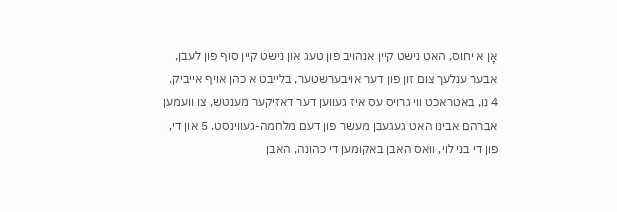אָן א יחוס, האט נישט קיין אנהויב פון טעג און נישט קיין סוף פון לעבן, אבער ענלעך צום זון פון דער אויבערשטער, בלייבט א כהן אויף אייביק.
4 נו, באטראכט ווי גרויס עס איז געווען דער דאזיקער מענטש, צו וועמען אברהם אבינו האט געגעבן מעשר פון דעם מלחמה-געווינסט. 5 און די, פון די בני לוי, וואס האבן באקומען די כהונה, האבן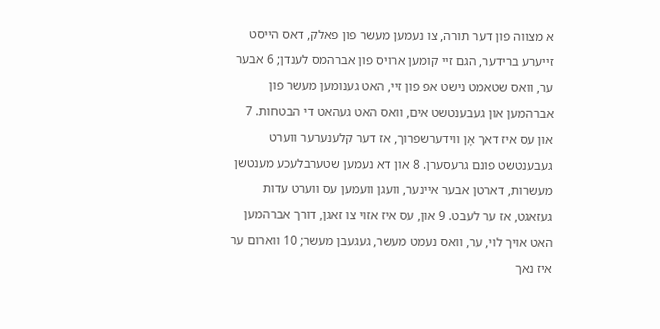א מצווה פון דער תורה, צו נעמען מעשר פון פאלק, דאס הייסט זייערע ברידער, הגם זיי קומען ארויס פון אברהמס לענדן; 6 אבער ער, וואס שטאמט נישט אפ פון זיי, האט גענומען מעשר פון אברהמען און געבענטשט אים, וואס האט געהאט די הבטחות. 7 און עס איז דאך אָן ווידערשפרוך, אז דער קלענערער ווערט געבענטשט פונם גרעסערן. 8 און דא נעמען שטערבלעכע מענטשן מעשרות, דארטן אבער איינער, וועגן וועמען עס ווערט עדות געזאגט, אז ער לעבט. 9 און, עס איז אזוי צו זאגן, דורך אברהמען האט אויך לוי, ער, וואס נעמט מעשר, געגעבן מעשר; 10 ווארום ער איז נאך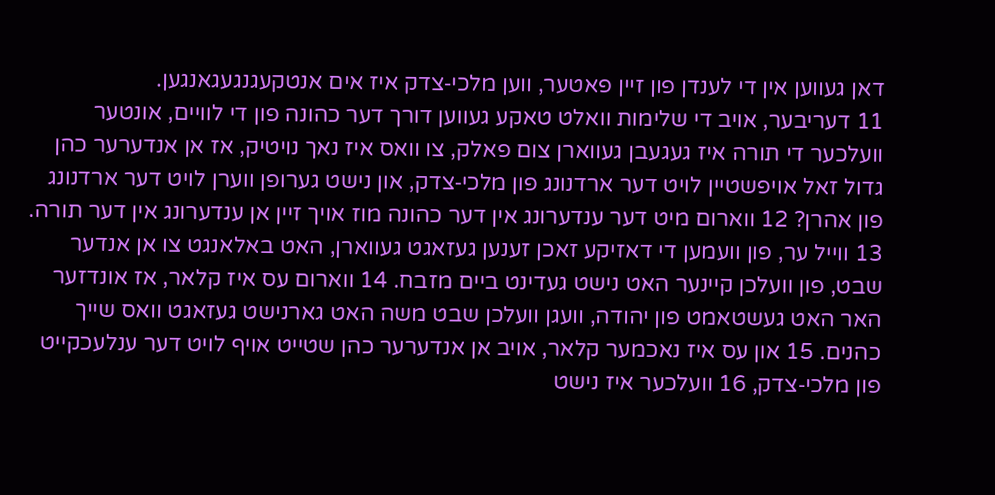דאן געווען אין די לענדן פון זיין פאטער, ווען מלכי‑צדק איז אים אנטקעגנגעגאנגען.
11 דעריבער, אויב די שלימות וואלט טאקע געווען דורך דער כהונה פון די לוויים, אונטער וועלכער די תורה איז געגעבן געווארן צום פאלק, צו וואס איז נאך נויטיק, אז אן אנדערער כהן גדול זאל אויפשטיין לויט דער ארדנונג פון מלכי‑צדק, און נישט גערופן ווערן לויט דער ארדנונג פון אהרן? 12 ווארום מיט דער ענדערונג אין דער כהונה מוז אויך זיין אן ענדערונג אין דער תורה. 13 ווייל ער, פון וועמען די דאזיקע זאכן זענען געזאגט געווארן, האט באלאנגט צו אן אנדער שבט, פון וועלכן קיינער האט נישט געדינט ביים מזבח. 14 ווארום עס איז קלאר, אז אונדזער האר האט געשטאמט פון יהודה, וועגן וועלכן שבט משה האט גארנישט געזאגט וואס שייך כהנים. 15 און עס איז נאכמער קלאר, אויב אן אנדערער כהן שטייט אויף לויט דער ענלעכקייט פון מלכי‑צדק, 16 וועלכער איז נישט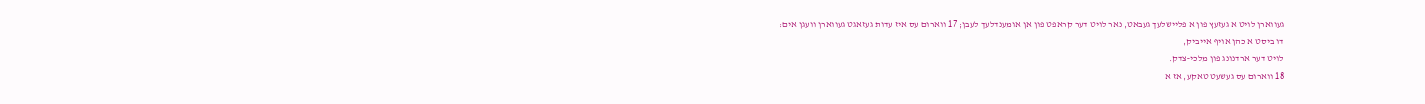געווארן לויט א געזעץ פון א פליישלעך געבאט, נאר לויט דער קראפט פון אן אומענדלעך לעבן; 17 ווארום עס איז עדות געזאגט געווארן וועגן אים:
דו ביסט א כהן אויף אייביק,
לויט דער ארדנונג פון מלכי‑צדק.
18 ווארום עס געשעט טאקע, אז א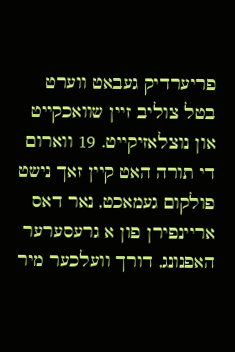פריערדיק געבאט ווערט בטל צוליב זיין שוואכקייט און נוצלאזיקייט. 19 ווארום די תורה האט קיין זאך נישט פולקום געמאכט, נאר דאס אריינפירן פון א גרעסערער האפנונג, דורך וועלכער מיר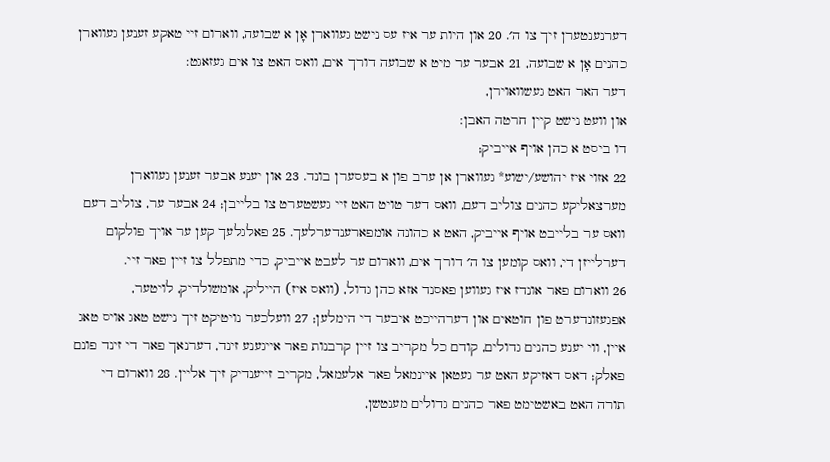דערנענטערן זיך צו ה׳. 20 און היות ער איז עס נישט געווארן אָן א שבועה, ווארום זיי טאקע זענען געווארן כהנים אָן א שבועה, 21 אבער ער מיט א שבועה דורך אים, וואס האט צו אים געזאגט:
דער האר האט געשוואוירן,
און וועט נישט קיין חרטה האבן:
דו ביסט א כהן אויף אייביק;
22 אזוי איז יהושע/ישוע* געווארן אן ערב פון א בעסערן בונד. 23 און יענע אבער זענען געווארן מערצאליקע כהנים צוליב דעם, וואס דער טויט האט זיי געשטערט צו בלייבן; 24 אבער ער, צוליב דעם וואס ער בלייבט אויף אייביק, האט א כהונה אומפארענדערלעך. 25 פאלגלעך קען ער אויך פולקום דערלייזן די, וואס קומען צו ה׳ דורך אים, ווארום ער לעבט אייביק, כדי מתפלל צו זיין פאר זיי.
26 ווארום פאר אונדז איז געווען פאסנד אזא כהן גדול, (וואס איז) הייליק, אומשולדיק, לויטער, אפגעזונדערט פון חוטאים און דערהייכט איבער די הימלען; 27 וועלכער נויטיקט זיך נישט טאג אויס טאג איין, ווי יענע כהנים גדולים, קודם כל מקריב צו זיין קרבנות פאר אייגענע זינד, דערנאך פאר די זינד פונם פאלק; דאס דאזיקע האט ער געטאן איינמאל פאר אלעמאל, מקריב זייענדיק זיך אליין. 28 ווארום די תורה האט באשטימט פאר כהנים גדולים מענטשן,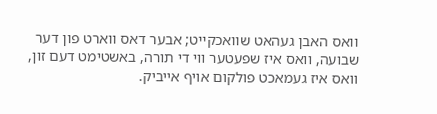וואס האבן געהאט שוואכקייט; אבער דאס ווארט פון דער שבועה, וואס איז שפעטער ווי די תורה, באשטימט דעם זון, וואס איז געמאכט פולקום אויף אייביק.